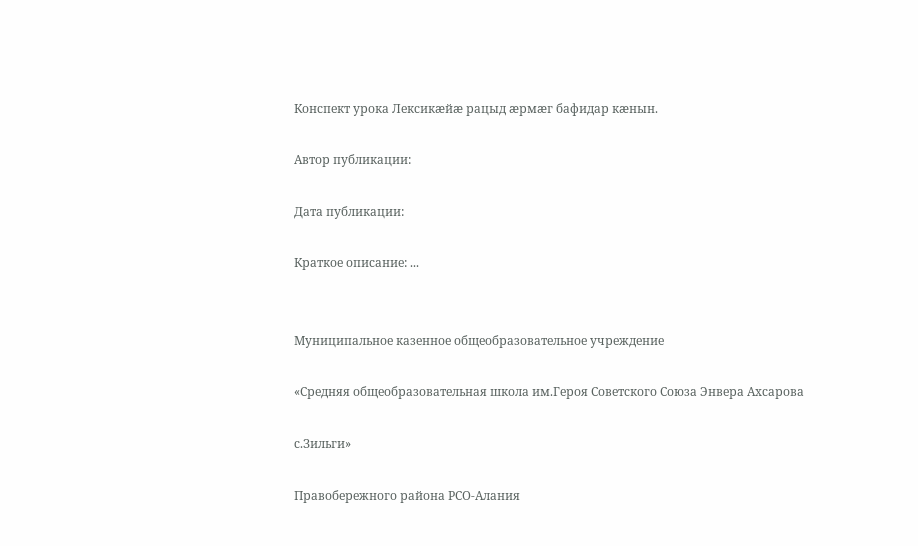Конспект урока Лексикæйæ рацыд æрмæг бафидар кæнын.

Автор публикации:

Дата публикации:

Краткое описание: ...


Муниципальное казенное общеобразовательное учреждение

«Средняя общеобразовательная школа им.Героя Советского Союза Энвера Ахсарова

с.Зильги»

Правобережного района РСО-Алания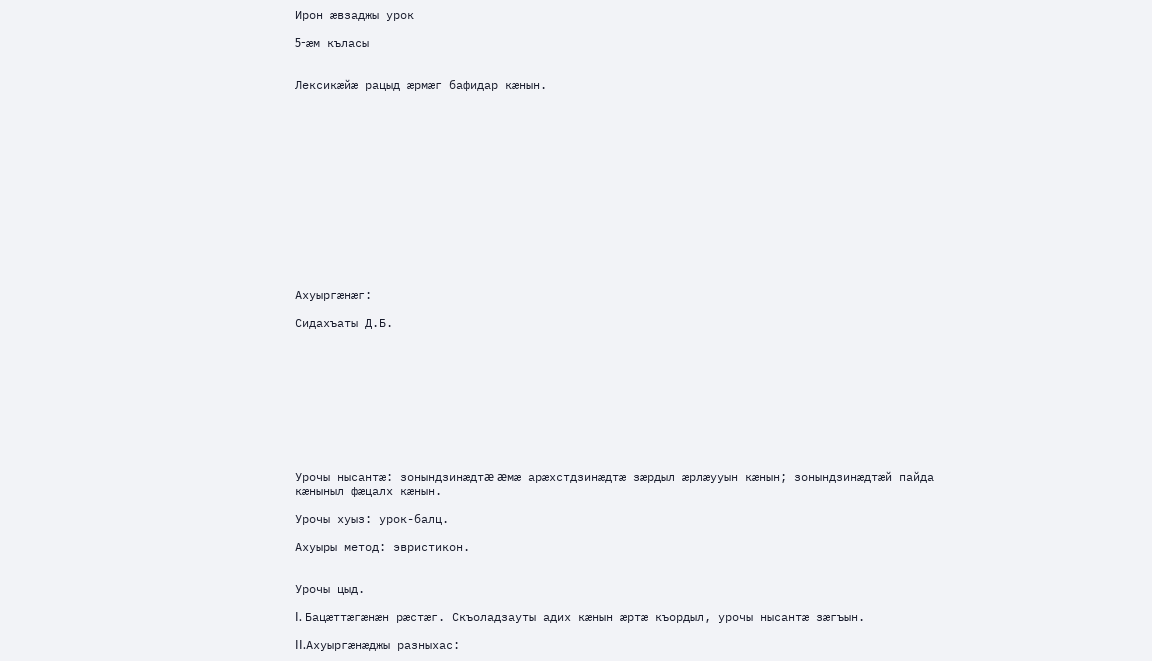Ирон ӕвзаджы урок

5-æм къласы


Лексикæйæ рацыд æрмæг бафидар кæнын.














Ахуыргӕнӕг:

Сидахъаты Д.Б.










Урочы нысантæ: зонындзинæдтæ æмæ арæхстдзинæдтæ зæрдыл æрлæууын кæнын; зонындзинæдтæй пайда кæныныл фæцалх кæнын.

Урочы хуыз: урок-балц.

Ахуыры метод: эвристикон.


Урочы цыд.

I. Бацæттæгæнæн рæстæг. Скъоладзауты адих кæнын æртæ къордыл, урочы нысантæ зæгъын.

II.Ахуыргæнæджы разныхас: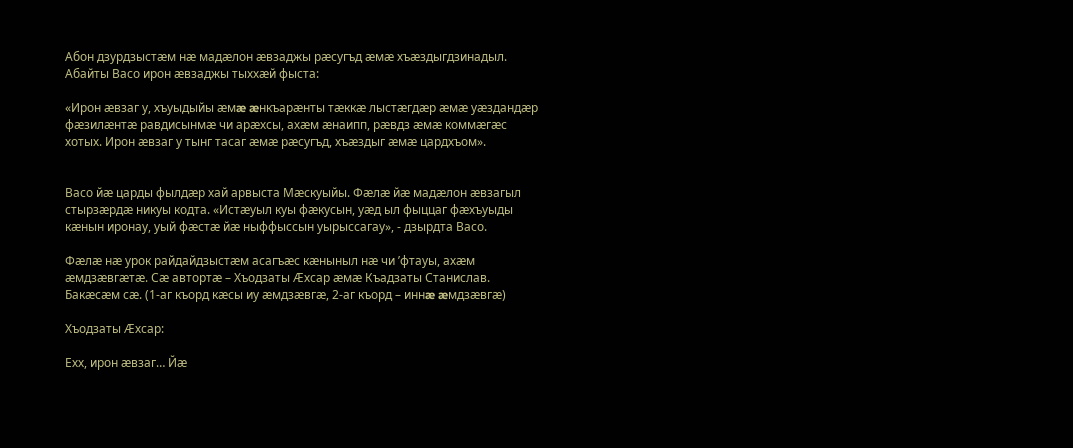Абон дзурдзыстæм нæ мадæлон æвзаджы рæсугъд æмæ хъæздыгдзинадыл. Абайты Васо ирон æвзаджы тыххæй фыста:

«Ирон æвзаг у, хъуыдыйы æмæ æнкъарæнты тæккæ лыстæгдæр æмæ уæздандæр фæзилæнтæ равдисынмæ чи арæхсы, ахæм æнаипп, рæвдз æмæ коммæгæс хотых. Ирон æвзаг у тынг тасаг æмæ рæсугъд, хъæздыг æмæ цардхъом».


Васо йæ царды фылдæр хай арвыста Мæскуыйы. Фæлæ йæ мадæлон æвзагыл стырзæрдæ никуы кодта. «Истæуыл куы фæкусын, уæд ыл фыццаг фæхъуыды кæнын иронау, уый фæстæ йæ ныффыссын уырыссагау», - дзырдта Васо.

Фæлæ нæ урок райдайдзыстæм асагъæс кæныныл нæ чи ’фтауы, ахæм æмдзæвгæтæ. Сæ автортæ – Хъодзаты Æхсар æмæ Къадзаты Станислав. Бакæсæм сæ. (1-аг къорд кæсы иу æмдзæвгæ, 2-аг къорд – иннæ æмдзæвгæ)

Хъодзаты Æхсар:

Ехх, ирон æвзаг… Йæ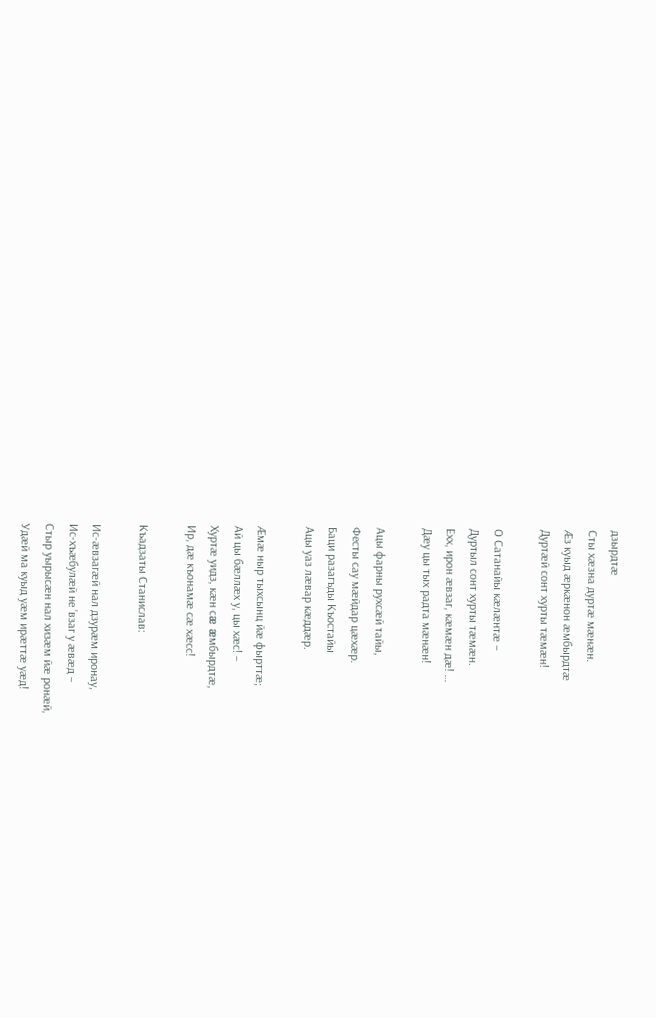дзырдтæ
Сты хæзна дуртæ мæнæн.
Æз куыд æркæнон æмбырдтæ
Дуртæй сонт хурты тæмæн!

О Сатанайы кæлæнтæ –
Дуртыл сонт хурты тæмæн.
Ехх, ирон æвзаг, кæмæн дæ! …
Дæу цы тых радта мæнæн!

Ацы фарны рухсæй тайы,
Фесты сау мæйдар цæхæр.
Баци разагъды Къостайы
Ацы уаз лæвар кæддæр.

Æмæ ныр тыхсынц йæ фырттæ;
Ай цы бæллæх у, цы хæс! –
Хуртæ уидз, кæн сæ æмбырдтæ,
Ир, дæ къонамæ сæ хæсс!

Къадзаты Станислав:

Ис-æвзагæй нал дзурæм иронау,
Ис-хъæбулæй не ’взаг у æвæд –
Стыр уырысæн нал хизæм йæ ронæй,
Удæй ма куыд уæм ирæттæ уæд!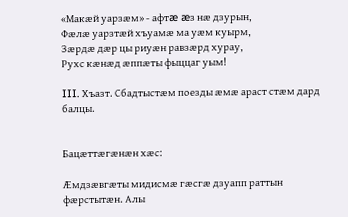«Макæй уарзæм» - афтæ æз нæ дзурын,
Фæлæ уарзтæй хъуамæ ма уæм куырм,
Зæрдæ дæр цы риуæн равзæрд хурау,
Рухс кæнæд æппæты фыццаг уым!

III. Хъазт. Сбадтыстæм поезды æмæ араст стæм дард балцы.


Бацæттæгæнæн хæс:

Æмдзæвгæты мидисмæ гæсгæ дзуапп раттын фæрстытæн. Алы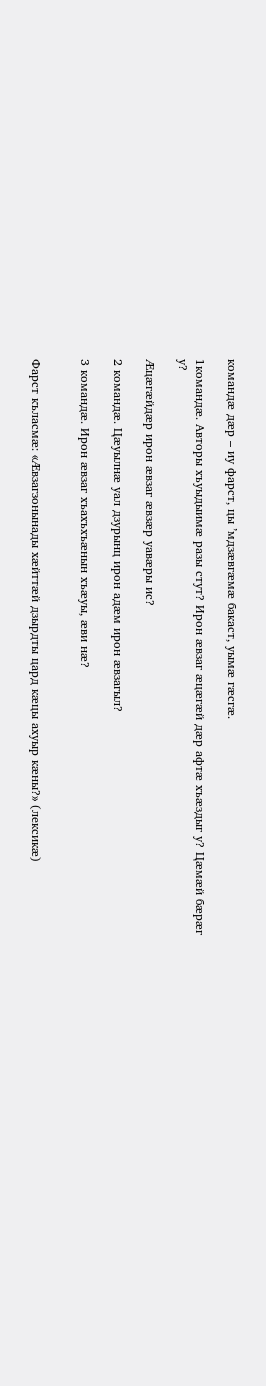командæ дæр – иу фарст, цы ’мдзæвгæмæ бакаст, уымæ гæсгæ.

1командæ. Авторы хъуыдыимæ разы стут? Ирон æвзаг æцæгæй дæр афтæ хъæздыг у? Цæмæй бæрæг у?

Æцæгæйдæр ирон æвзаг æвзæр уавæры ис?

2 командæ. Цæуылнæ уал дзурынц ирон адæм ирон æвзагыл?

3 командæ. Ирон æвзаг хъахъхъæнын хъæуы, æви нæ?


Фарст къласмæ: «Æвзагзонынады хæйттæй дзырдты цард кæцы ахуыр кæны?» (лексикæ)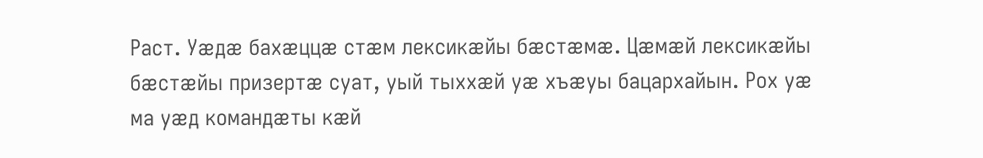Раст. Уæдæ бахæццæ стæм лексикæйы бæстæмæ. Цæмæй лексикæйы бæстæйы призертæ суат, уый тыххæй уæ хъæуы бацархайын. Рох уæ ма уæд командæты кæй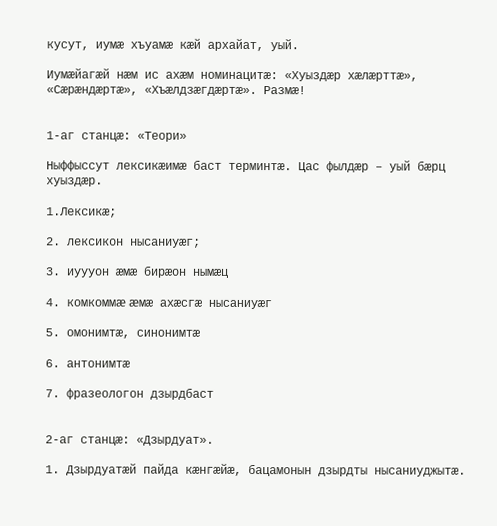кусут, иумæ хъуамæ кæй архайат, уый.

Иумæйагæй нæм ис ахæм номинацитæ: «Хуыздæр хæлæрттæ», «Сæрæндæртæ», «Хъæлдзæгдæртæ». Размæ!


1-аг станцæ: «Теори»

Ныффыссут лексикæимæ баст терминтæ. Цас фылдæр – уый бæрц хуыздæр.

1.Лексикæ;

2. лексикон нысаниуæг;

3. иуууон æмæ бирæон нымæц

4. комкоммæ æмæ ахæсгæ нысаниуæг

5. омонимтæ, синонимтæ

6. антонимтæ

7. фразеологон дзырдбаст


2-аг станцæ: «Дзырдуат».

1. Дзырдуатæй пайда кæнгæйæ, бацамонын дзырдты нысаниуджытæ.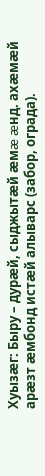Хуызæг: Быру – дурæй, сыджытæй æмæ æнд. ахæмæй арæзт æмбонд истæй алыварс (забор, ограда).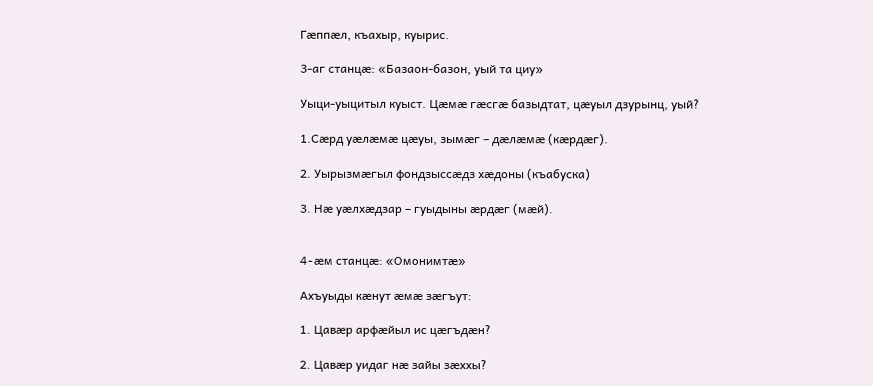Гæппæл, къахыр, куырис.

3-аг станцæ: «Базаон-базон, уый та циу»

Уыци-уыцитыл куыст. Цæмæ гæсгæ базыдтат, цæуыл дзурынц, уый?

1.Сæрд уæлæмæ цæуы, зымæг – дæлæмæ (кæрдæг).

2. Уырызмæгыл фондзыссæдз хæдоны (къабуска)

3. Нæ уæлхæдзар – гуыдыны æрдæг (мæй).


4-æм станцæ: «Омонимтæ»

Ахъуыды кæнут æмæ зæгъут:

1. Цавæр арфæйыл ис цæгъдæн?

2. Цавæр уидаг нæ зайы зæххы?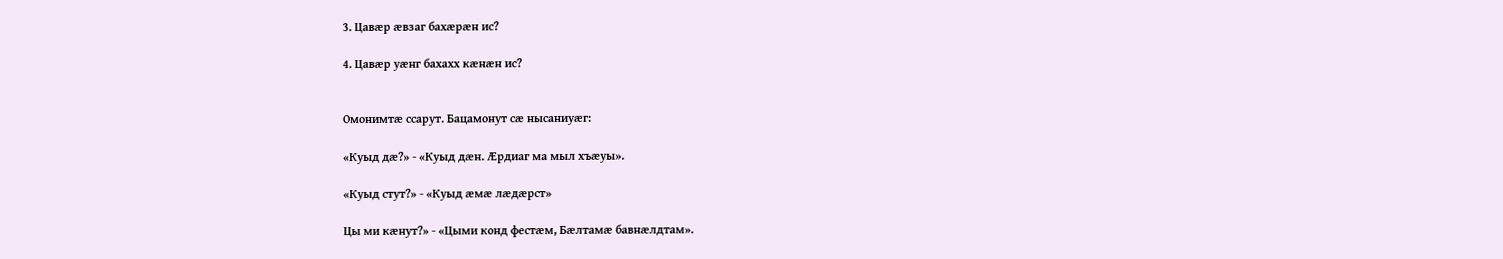3. Цавæр æвзаг бахæрæн ис?

4. Цавæр уæнг бахахх кæнæн ис?


Омонимтæ ссарут. Бацамонут сæ нысаниуæг:

«Куыд дæ?» - «Куыд дæн. Æрдиаг ма мыл хъæуы».

«Куыд стут?» - «Куыд æмæ лæдæрст»

Цы ми кæнут?» - «Цыми конд фестæм, Бæлтамæ бавнæлдтам».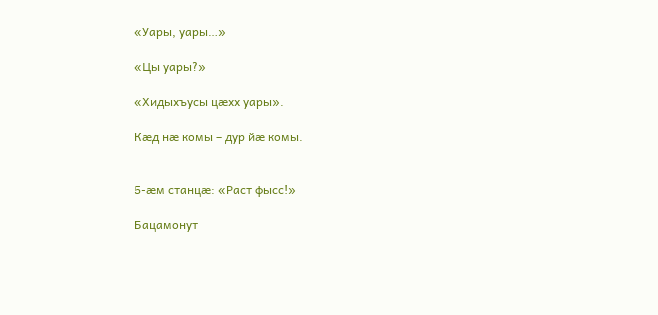«Уары, уары…»

«Цы уары?»

«Хидыхъусы цæхх уары».

Кæд нæ комы – дур йæ комы.


5-æм станцæ: «Раст фысс!»

Бацамонут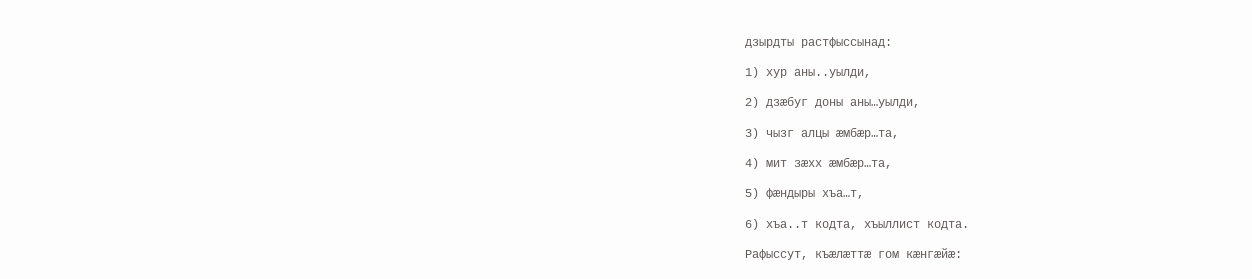дзырдты растфыссынад:

1) хур аны..уылди,

2) дзæбуг доны аны…уылди,

3) чызг алцы æмбæр…та,

4) мит зæхх æмбæр…та,

5) фæндыры хъа…т,

6) хъа..т кодта, хъыллист кодта.

Рафыссут, къæлæттæ гом кæнгæйæ: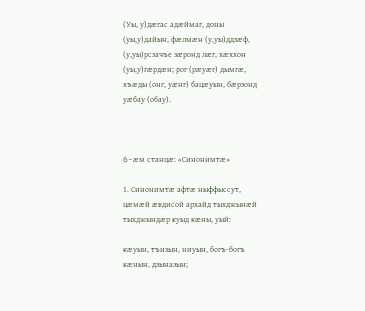(Уы, у)дæгас адæймаг, доны (уы,у)дайын, фæлмæн (у,уы)ддзæф, (у,уы)рсзачъе зæронд лæг, хæххон (уы,у)гæрдæн; рог (рæуæг) дымгæ, хъæды (онг, уæнг) бацæуын, бæрзонд уæбау (обау).



6-æм станцæ: «Синонимтæ»

1. Синонимтæ афтæ ныффыссут, цæмæй æвдисой архайд тыхджынæй тыхджындæр куыд кæны, уый:

кæуын, тъизын, ниуын, богъ-богъ кæнын, дзыназын;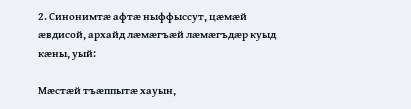2. Синонимтæ афтæ ныффыссут, цæмæй æвдисой, архайд лæмæгъæй лæмæгъдæр куыд кæны, уый:

Мæстæй тъæппытæ хауын,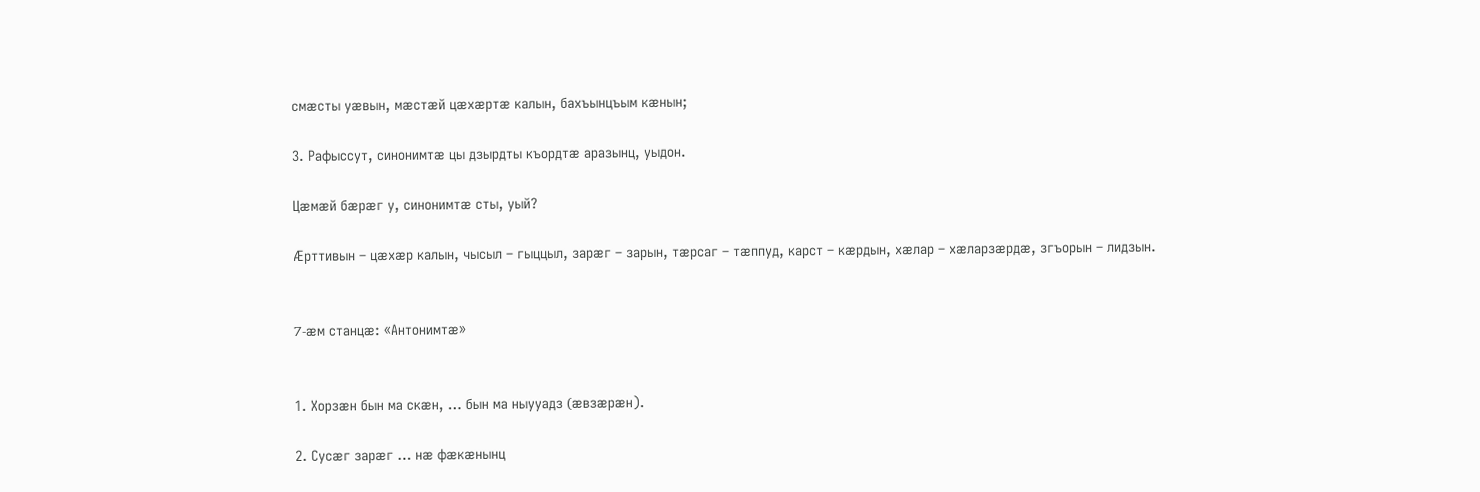смæсты уæвын, мæстæй цæхæртæ калын, бахъынцъым кæнын;

3. Рафыссут, синонимтæ цы дзырдты къордтæ аразынц, уыдон.

Цæмæй бæрæг у, синонимтæ сты, уый?

Æрттивын – цæхæр калын, чысыл – гыццыл, зарæг – зарын, тæрсаг – тæппуд, карст – кæрдын, хæлар – хæларзæрдæ, згъорын – лидзын.


7-æм станцæ: «Антонимтæ»


1. Хорзæн бын ма скæн, … бын ма ныууадз (æвзæрæн).

2. Сусæг зарæг … нæ фæкæнынц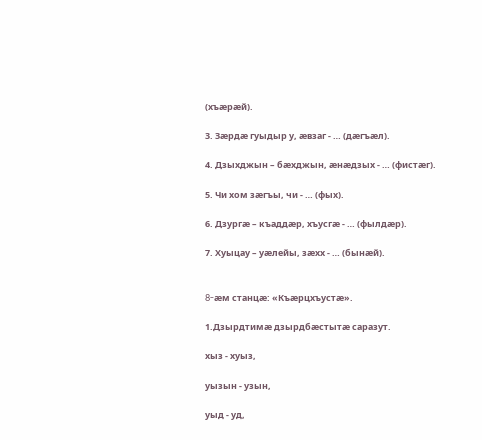(хъæрæй).

3. Зæрдæ гуыдыр у, æвзаг - … (дæгъæл).

4. Дзыхджын – бæхджын, æнæдзых - … (фистæг).

5. Чи хом зæгъы, чи - … (фых).

6. Дзургæ – къаддæр, хъусгæ - … (фылдæр).

7. Хуыцау – уæлейы, зæхх - … (бынæй).


8-æм станцæ: «Къæрцхъустæ».

1.Дзырдтимæ дзырдбæстытæ саразут.

хыз - хуыз,

уызын - узын,

уыд - уд,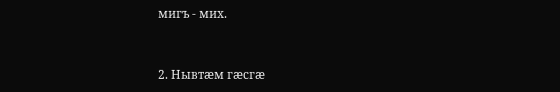мигъ - мих.


2. Нывтæм гæсгæ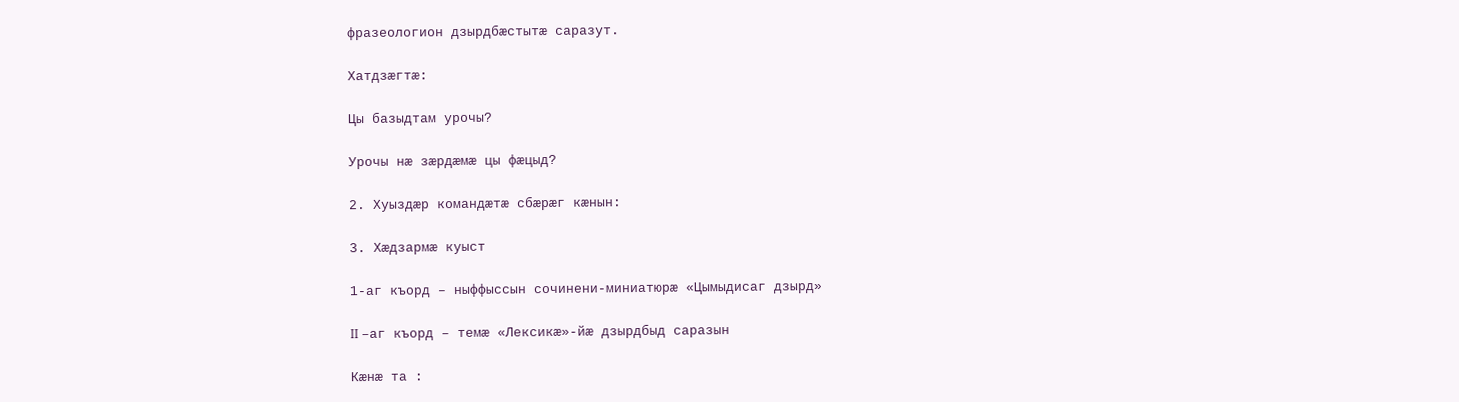фразеологион дзырдбæстытæ саразут.

Хатдзæгтæ:

Цы базыдтам урочы?

Урочы нæ зæрдæмæ цы фæцыд?

2. Хуыздæр командæтæ сбæрæг кæнын:

3. Хæдзармæ куыст

1-аг къорд – ныффыссын сочинени-миниатюрæ «Цымыдисаг дзырд»

II –аг къорд – темæ «Лексикæ»-йæ дзырдбыд саразын

Кæнæ та :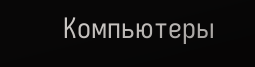Компьютеры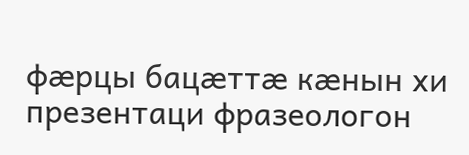фæрцы бацæттæ кæнын хи презентаци фразеологон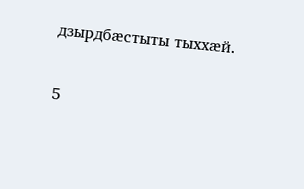дзырдбæстыты тыххæй.

5